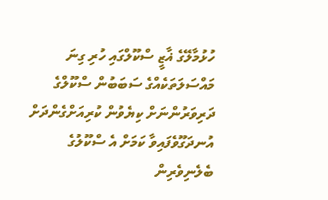ހުޅުމާލޭގެ ޣާޒީ ސްކޫލްގައި ހުރި ގިނަ މައްސަލަތަކެއްގެ ސަބަބުން ސްކޫލްގެ ދަރިވަރުންނަށް ކިޔެވުން ކުރިއަށްގެންދަށް އުނދަގޫވެފައިވާ ކަމަށް އެ ސްކޫލުގެ ބެލެނިވެރިން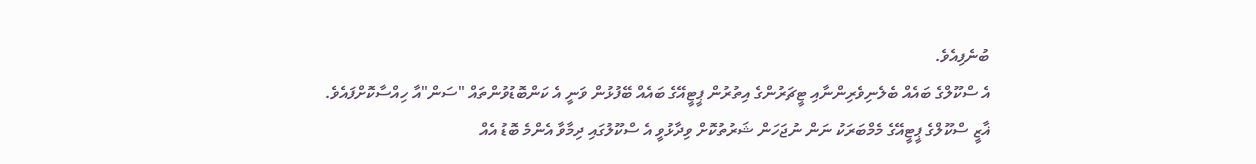ބުނެފިއެވެ.
އެ ސްކޫލްގެ ބައެއް ބެލެނިވެރިންނާއި ޓީޗަރުންގެ އިތުރުން ޕީޓީއޭގެ ބައެއް ބޭފުޅުން ވަނީ އެ ކަންބޮޑުވުންތައް "ސަން"އާ ހިއްސާކޮށްފައެވެ.
ޣާޒީ ސްކޫލްގެ ޕީޓީއޭގެ މެމްބަރަކު ނަން ނުޖަހަން ޝަރުތުކޮށް ވިދާޅުވީ އެ ސްކޫލުގައި ދިމާވާ އެންމެ ބޮޑު އެއް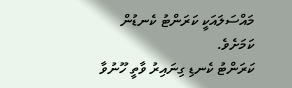މައްސަލައަކީ ކަރަންޓު ކެނޑުން ކަމަށެވެ.
ކަރަންޓު ކެނޑި ގިނައިރު ވާތީ ހޫނުވާ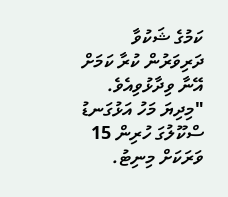ކަމުގެ ޝަކުވާ ދަރިވަރުން ކުރާ ކަމަށް އޭނާ ވިދާޅުވިއެވެ.
"މިދިޔަ މަހު އަޅުގަނޑު ސްކޫލުގަ ހުރިން 15 ވަރަކަށް މިނިޓު.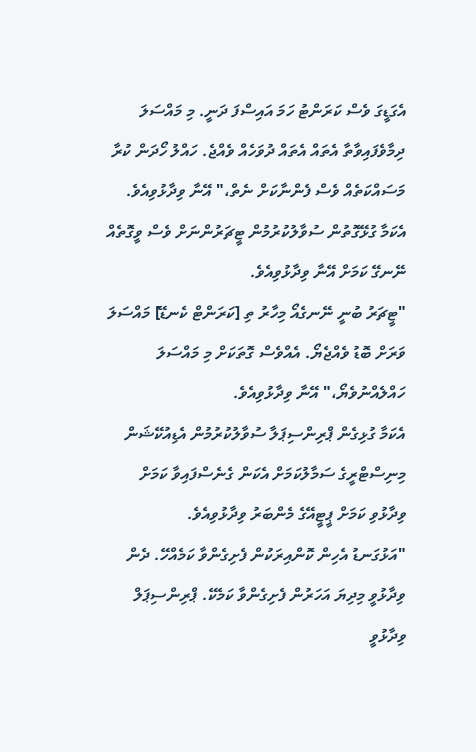އެގަޑީގަ ވެސް ކަރަންޓު ހަމަ އައިސްފަ ދަނީ. މި މައްސަލަ ދިމާވެފައިވާތާ އެތައް އެތައް ދުވަހެއް ވެއްޖެ. ހައްލު ހޯދަން ކުރާ މަސައްކަތެއް ވެސް ފެންނާކަށް ނެތް،" އޭނާ ވިދާޅުވިއެވެ.
އެކަމާ ގުޅޭގޮތުން ސުވާލުކުރުމުން ޓީޗަރުންނަށް ވެސް ވީގޮތެއް ނޭނގޭ ކަމަށް އޭނާ ވިދާޅުވިއެވެ.
"ޓީޗަރު ބުނީ ނޭނގެއޯ މިހާރު ތި [ކަރަންޓް ކެނޑޭ] މައްސަލަ ވަރަށް ބޮޑު ވެއްޖެޔޯ. އެއްވެސް ގޮތަކަށް މި މައްސަލަ ހައްލެއްނުވެޔޯ،" އޭނާ ވިދާޅުވިއެވެ.
އެކަމާ ގުޅިގެން ޕްރިންސިޕަލާ ސުވާލުކުރުމުން އެޑިއުކޭޝަން މިނިސްޓްރީގެ ސަމާލުކަމަށް އެކަން ގެނެސްފައިވާ ކަމަށް ވިދާޅުވި ކަމަށް ޕީޓީއޭގެ މެންބަރު ވިދާޅުވިއެވެ.
"އަޅުގަނޑު އެހިން ކޮންއިރަކުން ފެށިގެންވާ ކަމެއްހޭ. ދެން ވިދާޅުވީ މިދިޔަ އަހަރުން ފެށިގެންވާ ކަމެކޭ. ޕްރިންސިޕަލް ވިދާޅުވީ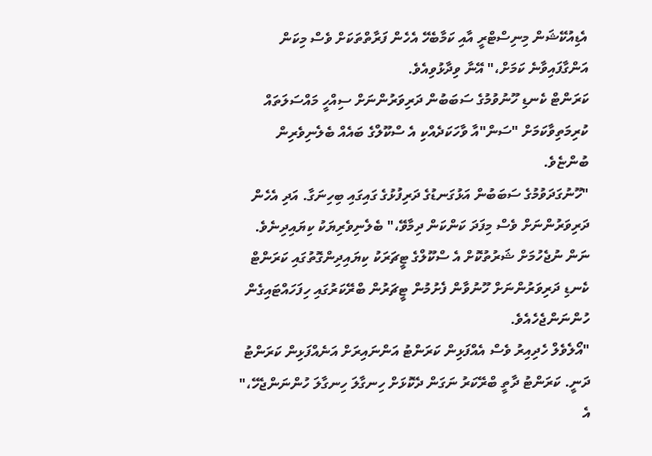އެޑިއުކޭޝަން މިނިސްޓްރީ އާއި ކަމާބެހޭ އެހެން ފަރާތްތަކަށް ވެސް މިކަން އަންގާފައިވާނެ ކަމަށް،" އޭނާ ވިދާޅުވިއެވެ.
ކަރަންޓް ކެނޑި ހޫނުވުމުގެ ސަބަބުން ދަރިވަރުންނަށް ސިއްހީ މައްސަލަތައް ކުރިމަތިވާކަމަށް "ސަން"އާ ވާހަކަދެއްކި އެ ސްކޫލްގެ ބައެއް ބެލެނިވެރިން ބުންޏެވެ.
"ހޫނުގަދަވުމުގެ ސަބަބުން އަޅުގަނޑުގެ ދަރިފުޅުގެ ގައިގައި ބިހިނަގާ. އަދި އެހެން ދަރިވަރުންނަށް ވެސް މިފަދަ ކަންކަން ދިމާވޭ،" ބެލެނިވެރިޔަކު ކިޔައިދިނެވެ.
ނަން ނުޖެހުމަށް ޝަރުތުކޮށް އެ ސްކޫލްގެ ޓީޗަރަކު ކިޔައިދިންގޮތުގައި ކަރަންޓް ކެނޑި ދަރިވަރުންނަށް ހޫނުވާން ފެށުމުން ޓީޗަރުން ބްރޭކަރުގައި ހިފަހައްޓައިގެން ހުންނަންޖެހެއެވެ.
"އޯލެވެލް ހެދިއިރު ވެސް އެއްފަޅިން ކަރަންޓު އަންނައިރަށް އަނެއްފަޅިން ކަރަންޓު ދަނީ. ކަރަންޓު ދާތީ ބްރޭކަރު ނަގަން ދެކޮޅަށް ހިނގާލަ ހިނގާލަ ހުންނަންޖެހޭ،" އެ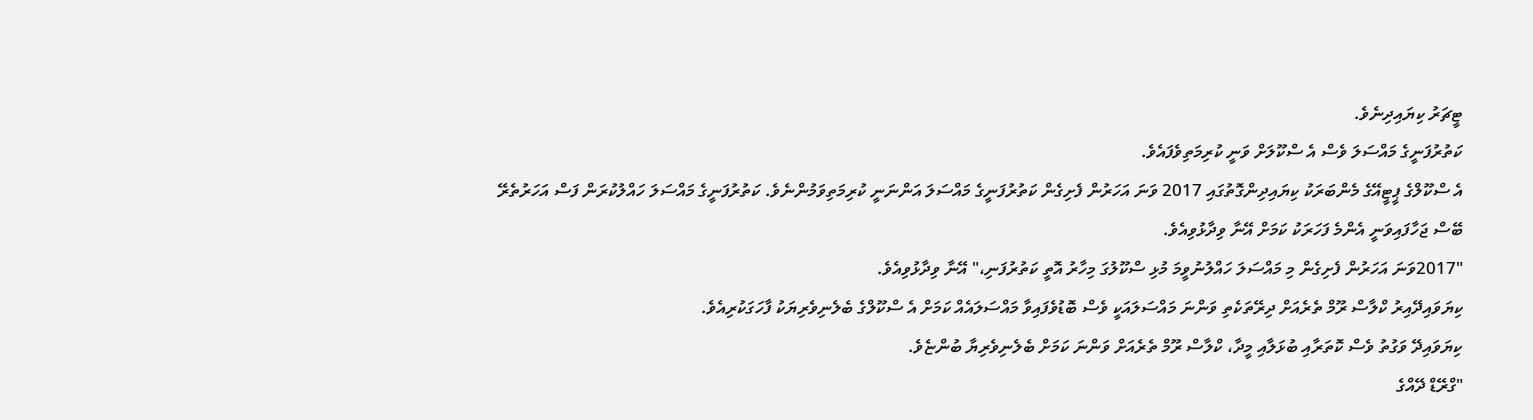ޓީޗަރު ކިޔައިދިނެވެ.
ކަތުރުފަނީގެ މައްސަލަ ވެސް އެ ސްކޫލަށް ވަނީ ކުރިމަތިވެފައެވެ.
އެ ސްކޫލްގެ ޕީޓީއޭގެ މެންބަރަކު ކިޔައިދިންގޮތުގައި 2017 ވަނަ އަހަރުން ފެށިގެން ކަތުރުފަނީގެ މައްސަލަ އަންނަނީ ކުރިމަތިވަމުންނެވެ. ކަތުރުފަނީގެ މައްސަލަ ހައްލުކުރަން ފަސް އަހަރުތެރޭ ބޭސް ޖަހާފައިވަނީ އެންމެ ފަހަރަކު ކަމަށް އޭނާ ވިދާޅުވިއެވެ.
"2017ވަނަ އަހަރުން ފެށިގެން މި މައްސަލަ ހައްލުނުވީމަ މުޅި ސްކޫލުގަ މިހާރު އޮތީ ކަތުރުފަނި،" އޭނާ ވިދާޅުވިއެވެ.
ކިޔަވައިދޭއިރު ކްލާސް ރޫމް ތެރެއަށް ދިރޭތަކެތި ވަންނަ މައްސަލައަކީ ވެސް ބޮޑުވެފައިވާ މައްސަލައެއް ކަމަށް އެ ސްކޫލްގެ ބެލެނިވެރިޔަކު ފާހަގަކުރިއެވެ.
ކިޔަވައިދޭ ވަގުތު ވެސް ކޮތަރާއި ބުޅަލާއި މީދާ، ކްލާސް ރޫމް ތެރެއަށް ވަންނަ ކަމަށް ބެލެނިވެރިޔާ ބުންޏެވެ.
"ގްރޭޑް ދޭއްގެ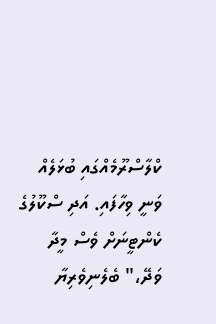ކްލާސްރޫމެއްގައި ބުޅަލެއް ވަނީ ވިހާފައި. އަދި ސްކޫލުގެ ކެންޓީނަށް ވެސް މީދާ ވަދޭ،" ބެލެނިވެރިޔާ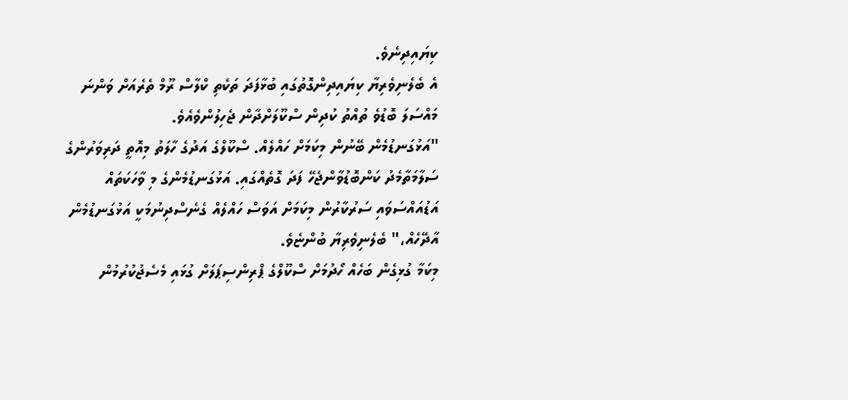ކިޔައިދިނެވެ.
އެ ބެލެނިވެރިޔާ ކިޔައިދިންގޮތުގައި ބުޅާފަދަ ތަކެތި ކްލާސް ރޫމް ތެރެއަށް ވަންނަ މައްސަލަ ބޮޑުވެ ތުއްތު ކުދިން ސްކޫލަށްދާން ޖެހިލުންވެއެވެ.
"އަޅުގަނޑުމެން ބޭނުން މިކަމަށް ހައްލެއް. ސްކޫލްގެ އަދުގެ ހާލަތު މިއޮތީ ދަރިވަރުންގެ ސަލާމަތާމެދު ކަންބޮޑުވާންޖެހޭ ފަދަ ގޮތެއްގައި. އަޅުގަނޑުމެންގެ މި ވާހަކަތައް އަޑުއައްސަވައި ސަރުކާރުން މިކަމަށް އަވަސް ހައްލެއް ގެނެސްދިނުމަކީ އަޅުގަނޑުމެން އާދޭހެއް،" ބެލެނިވެރިޔާ ބުންޏެވެ.
މިކަމާ ގުޅިގެން ބަހެއް ހޯދުމަށް ސްކޫލްގެ ޕްރިންސިޕަލަށް ގުޅައި މެސެޖުކުރުމުން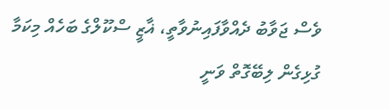ވެސް ޖަވާބު ދެއްވާފައިނުވާތީ، ޣާޒީ ސްކޫލްގެ ބަހެއް މިކަމާ ގުޅިގެން ލިބޭގޮތް ވަނީ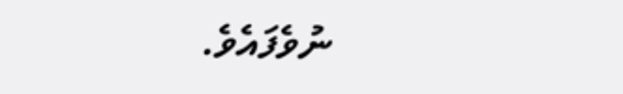ނުވެފައެވެ.